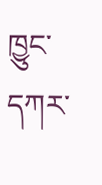ཁྱུང་དཀར་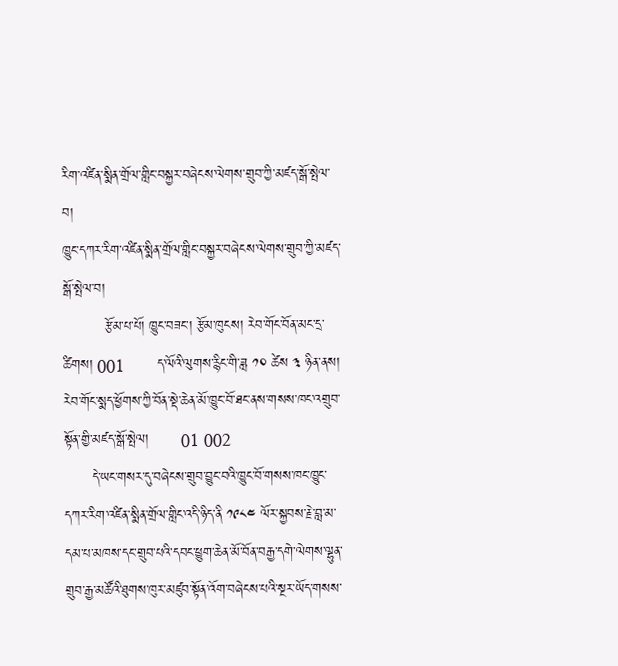རིག་འཛིན་སྨིན་གྲོལ་གླིང་བསྐྱར་བཞེངས་ལེགས་གྲུབ་ཀྱི་མཛད་སྒོ་སྤེལ་བ།
ཁྱུང་དཀར་རིག་འཛིན་སྨིན་གྲོལ་གླིང་བསྐྱར་བཞེངས་ལེགས་གྲུབ་ཀྱི་མཛད་སྒོ་སྤེལ་བ།
         རྩོམ་པ་པོ། ཁྱུང་བཟང་། རྩོམ་ཁུངས། རེབ་གོང་བོན་མང་དྲ་ཚིགས། 001       ད་ལོའི་ལུགས་རྙིང་གི་ཟླ ༡༠ ཚེས ༣ ཉིན་ནས། རེབ་གོང་སྨད་ཕྱོགས་ཀྱི་བོན་སྡེ་ཆེན་མོ་ཁྱུང་བོ་ཐང་ནས་གསས་ཁང་འགྲུབ་སྟོན་གྱི་མཛད་སྒོ་སྤེལ།       01 002
      དེ་ཡང་གསར་དུ་བཞེངས་གྲུབ་བྱུང་བའི་ཁྱུང་བོ་གསས་ཁང་ཁྱུང་དཀར་རིག་འཛིན་སྨིན་གྲོལ་གླིང་འདི་ཉིད་ནི ༡༩༨༤ ལོར་སྐྱབས་རྗེ་བླ་མ་དམ་པ་མཁས་དང་གྲུབ་པའི་དབང་ཕྱུག་ཆེན་མོ་བོན་བརྒྱ་དགེ་ལེགས་ལྷུན་གྲུབ་རྒྱ་མཚོའི་ཐུགས་ཁུར་མཛུབ་སྟོན་འོག་བཞེངས་པའི་སྔར་ཡོད་གསས་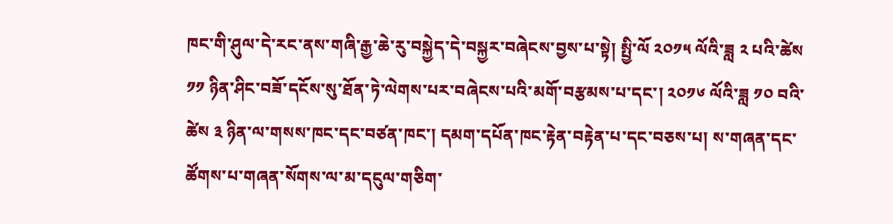ཁང་གི་ཤུལ་དེ་རང་ནས་གཞི་རྒྱ་ཆེ་རུ་བསྐྱེད་དེ་བསྐྱར་བཞེངས་བྱས་པ་སྟེ། སྤྱི་ལོ ༢༠༡༥ ལོའི་ཟླ ༢ པའི་ཚེས ༡༡ ཉིན་ཤིང་བཟོ་དངོས་སུ་ཐོན་ཏེ་ལེགས་པར་བཞེངས་པའི་མགོ་བརྩམས་པ་དང་། ༢༠༡༦ ལོའི་ཟླ ༡༠ བའི་ཚེས ༣ ཉིན་ལ་གསས་ཁང་དང་བཙན་ཁང་། དམག་དཔོན་ཁང་རྟེན་བརྟེན་པ་དང་བཅས་པ། ས་གཞན་དང་ཚོགས་པ་གཞན་སོགས་ལ་མ་དངུལ་གཅིག་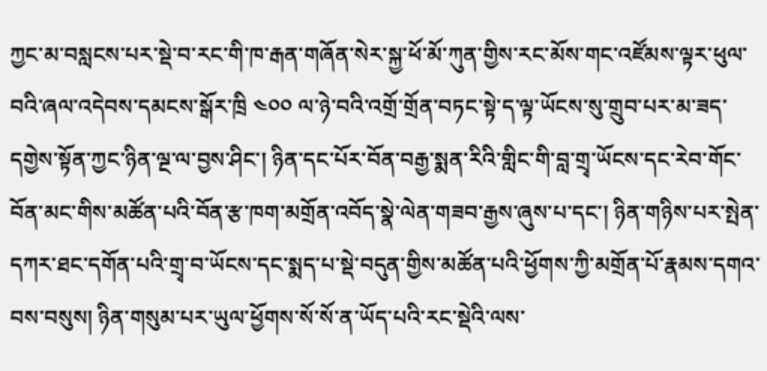ཀྱང་མ་བསླངས་པར་སྡེ་བ་རང་གི་ཁ་རྒན་གཞོན་སེར་སྐྱ་ཕོ་མོ་ཀུན་གྱིས་རང་མོས་གང་འཛོམས་ལྟར་ཕུལ་བའི་ཞལ་འདེབས་དམངས་སྒོར་ཁྲི ༤༠༠ ལ་ཉེ་བའི་འགྲོ་གྲོན་བཏང་སྟེ་ད་ལྟ་ཡོངས་སུ་གྲུབ་པར་མ་ཟད་དགྱེས་སྟོན་ཀྱང་ཉིན་ལྔ་ལ་བྱས་ཤིང་། ཉིན་དང་པོར་བོན་བརྒྱ་སྨན་རིའི་གླིང་གི་བླ་གྲྭ་ཡོངས་དང་རེབ་གོང་བོན་མང་གིས་མཚོན་པའི་བོན་རྩ་ཁག་མགྲོན་འབོད་སྣེ་ལེན་གཟབ་རྒྱས་ཞུས་པ་དང་། ཉིན་གཉིས་པར་སྤེན་དཀར་ཐང་དགོན་པའི་གྲྭ་བ་ཡོངས་དང་སྨད་པ་སྡེ་བདུན་གྱིས་མཚོན་པའི་ཕྱོགས་ཀྱི་མགྲོན་པོ་རྣམས་དགའ་བས་བསུས། ཉིན་གསུམ་པར་ཡུལ་ཕྱོགས་སོ་སོ་ན་ཡོད་པའི་རང་སྡེའི་ལས་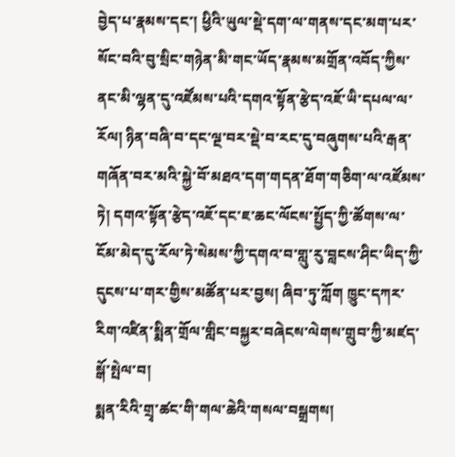བྱེད་པ་རྣམས་དང་། ཕྱིའི་ཡུལ་སྡེ་དག་ལ་གནས་དང་མག་པར་སོང་བའི་བུ་སྲིང་གཉེན་མི་གང་ཡོད་རྣམས་མགྲོན་འབོད་ཀྱིས་ནང་མི་ལྷན་དུ་འཛོམས་པའི་དགའ་སྟོན་རྩེད་འཇོ་ཡི་དཔལ་ལ་རོལ། ཉིན་བཞི་བ་དང་ལྔ་བར་སྡེ་བ་རང་དུ་བཞུགས་པའི་རྒན་གཞོན་བར་མའི་སྐྱེ་བོ་མཐའ་དག་གདན་ཐོག་གཅིག་ལ་འཛོམས་ཏེ། དགའ་སྟོན་རྩེད་འཇོ་དང་ཇ་ཆང་ལོངས་སྤྱོད་ཀྱི་ཚོགས་ལ་ངོམ་མེད་དུ་རོལ་ཏེ་སེམས་ཀྱི་དགའ་བ་གླུ་རུ་བླངས་ཤིང་ཡིད་ཀྱི་དུངས་པ་གར་གྱིས་མཚོན་པར་བྱས། ཞིབ་ཏུ་ཀློག ཁྱུང་དཀར་རིག་འཛིན་སྨིན་གྲོལ་གླིང་བསྐྱར་བཞེངས་ལེགས་གྲུབ་ཀྱི་མཛད་སྒོ་སྤེལ་བ།
སྨན་རིའི་གྲྭ་ཚང་གི་གལ་ཆེའི་གསལ་བསྒྲགས།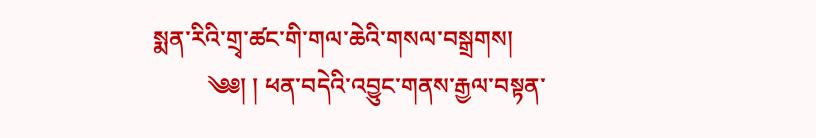སྨན་རིའི་གྲྭ་ཚང་གི་གལ་ཆེའི་གསལ་བསྒྲགས།
         ༄༅། ། ཕན་བདེའི་འབྱུང་གནས་རྒྱལ་བསྟན་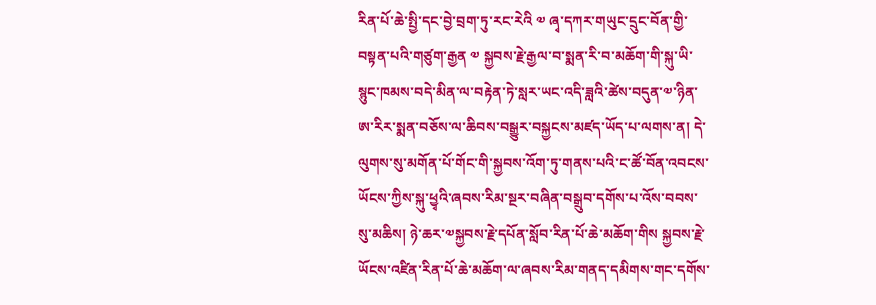རིན་པོ་ཆེ་སྤྱི་དང་བྱེ་བྲག་ཏུ་རང་རེའི ༧ ཞྭ་དཀར་གཡུང་དྲུང་བོན་གྱི་བསྟན་པའི་གཙུག་རྒྱན ༧ སྐྱབས་རྗེ་རྒྱལ་བ་སྨན་རི་བ་མཆོག་གི་སྐུ་ཡི་སྙུང་ཁམས་བདེ་མིན་ལ་བརྟེན་ཏེ་སླར་ཡང་འདི་ཟླའི་ཚེས་བདུན་༧་ཉིན་ཨ་རིར་སྨན་བཅོས་ལ་ཆིབས་བསྒྱུར་བསྐྱངས་མཛད་ཡོད་པ་ལགས་ན། དེ་ལུགས་སུ་མགོན་པོ་གོང་གི་སྐྱབས་འོག་ཏུ་གནས་པའི་ང་ཚོ་བོན་འབངས་ཡོངས་ཀྱིས་སྐུ་ཕྱྭའི་ཞབས་རིམ་སྔར་བཞིན་བསྒྲུབ་དགོས་པ་འོས་བབས་སུ་མཆིས། ཉེ་ཆར་༧སྐྱབས་རྗེ་དཔོན་སློབ་རིན་པོ་ཆེ་མཆོག་གིས སྐྱབས་རྗེ་ཡོངས་འཛིན་རིན་པོ་ཆེ་མཆོག་ལ་ཞབས་རིམ་གནད་དམིགས་གང་དགོས་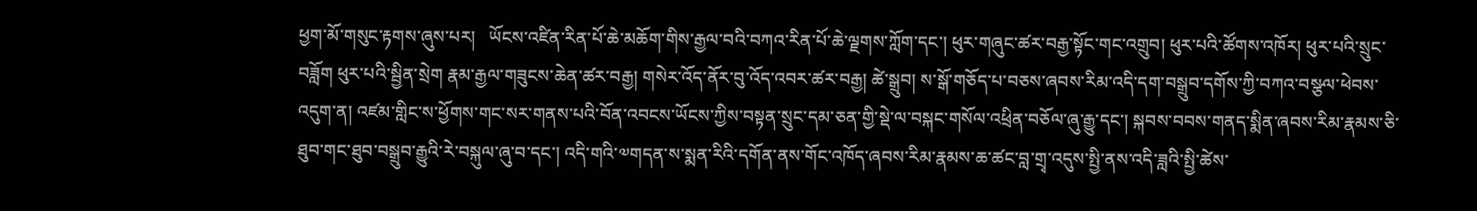ཕྱག་མོ་གསུང་རྟགས་ཞུས་པར།   ཡོངས་འཛིན་རིན་པོ་ཆེ་མཆོག་གིས་རྒྱལ་བའི་བཀའ་རིན་པོ་ཆེ་ལྗགས་ཀློག་དང་། ཕུར་གཞུང་ཚར་བརྒྱ་སྟོང་གང་འགྲུབ། ཕུར་པའི་ཚོགས་འཁོར། ཕུར་པའི་སྲུང་བཟློག ཕུར་པའི་སྦྱིན་སྲེག རྣམ་རྒྱལ་གཟུངས་ཆེན་ཚར་བརྒྱ། གསེར་འོད་ནོར་བུ་འོད་འབར་ཚར་བརྒྱ། ཚེ་སྒྲུབ། ས་སྒོ་གཅོད་པ་བཅས་ཞབས་རིམ་འདི་དག་བསྒྲུབ་དགོས་ཀྱི་བཀའ་བསྩལ་ཕེབས་འདུག་ན། འཛམ་གླིང་ས་ཕྱོགས་གང་སར་གནས་པའི་བོན་འབངས་ཡོངས་ཀྱིས་བསྟན་སྲུང་དམ་ཅན་གྱི་སྡེ་ལ་བསྐང་གསོལ་འཕྲིན་བཅོལ་ཞུ་རྒྱུ་དང་། སྐབས་བབས་གནད་སྨིན་ཞབས་རིམ་རྣམས་ཅི་ཐུབ་གང་ཐུབ་བསྒྲུབ་རྒྱུའི་རེ་བསྐུལ་ཞུ་བ་དང་། འདི་གའི་༧གདན་ས་སྨན་རིའི་དགོན་ནས་གོང་འཁོད་ཞབས་རིམ་རྣམས་ཆ་ཚང་བླ་གྲྭ་འདུས་སྤྱི་ནས་འདི་ཟླའི་སྤྱི་ཚེས་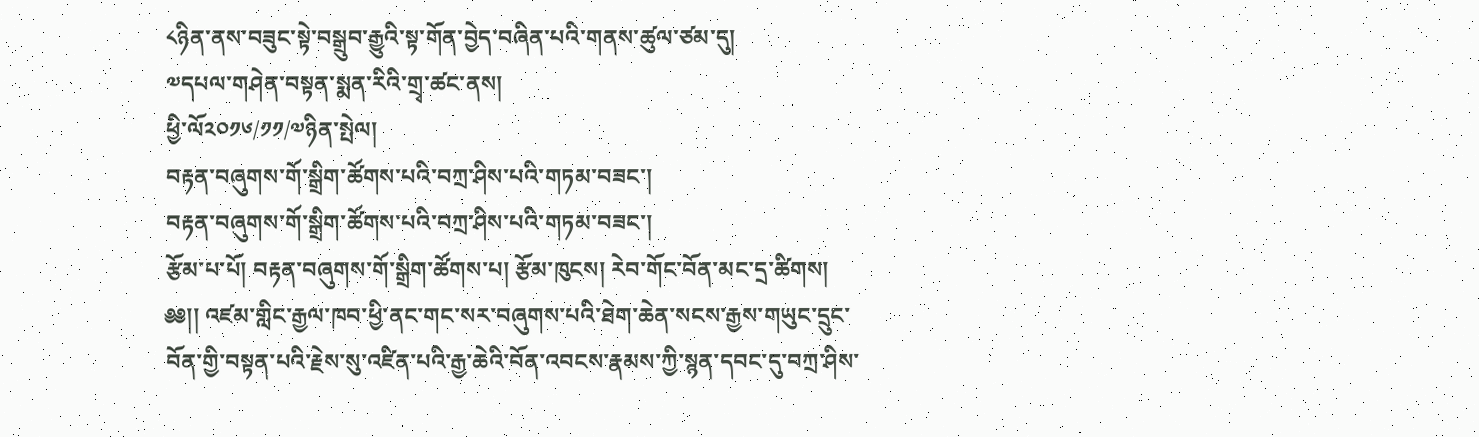༨ཉིན་ནས་བཟུང་སྟེ་བསྒྲུབ་རྒྱུའི་སྟ་གོན་བྱེད་བཞིན་པའི་གནས་ཚུལ་ཙམ་དུ།
༧དཔལ་གཤེན་བསྟན་སྨན་རིའི་གྲྭ་ཚང་ནས།
ཕྱི་ལོ༢༠༡༦/༡༡/༧ཉིན་སྤེལ།
བརྟན་བཞུགས་གོ་སྒྲིག་ཚོགས་པའི་བཀྲ་ཤིས་པའི་གཏམ་བཟང་།
བརྟན་བཞུགས་གོ་སྒྲིག་ཚོགས་པའི་བཀྲ་ཤིས་པའི་གཏམ་བཟང་།
རྩོམ་པ་པོ། བརྟན་བཞུགས་གོ་སྒྲིག་ཚོགས་པ། རྩོམ་ཁུངས། རེབ་གོང་བོན་མང་དྲ་ཚིགས།
༅༅།། འཛམ་གླིང་རྒྱལ་ཁབ་ཕྱི་ནང་གང་སར་བཞུགས་པའི་ཐེག་ཆེན་སངས་རྒྱས་གཡུང་དྲུང་བོན་གྱི་བསྟན་པའི་རྗེས་སུ་འཛིན་པའི་རྒྱ་ཆེའི་བོན་འབངས་རྣམས་ཀྱི་སྙན་དབང་དུ་བཀྲ་ཤིས་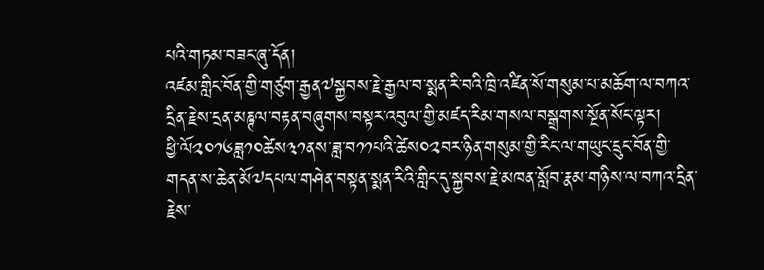པའི་གཏམ་བཟང་ཞུ་དོན།
འཛམ་གླིང་བོན་གྱི་གཙུག་རྒྱན༧སྐྱབས་རྗེ་རྒྱལ་བ་སྨན་རི་བའི་ཁྲི་འཛིན་སོ་གསུམ་པ་མཆོག་ལ་བཀའ་དྲིན་རྗེས་དྲན་མཎྚལ་བརྟན་བཞུགས་བསྟར་འབུལ་གྱི་མཛད་རིམ་གསལ་བསྒྲགས་སྔོན་སོང་ལྟར།
ཕྱི་ལོ༢༠༡༦ཟླ༡༠ཚེས༣༡ནས་ཟླ་བ༡༡པའི་ཚེས༠༢བར་ཉིན་གསུམ་གྱི་རིང་ལ་གཡུང་དྲུང་བོན་གྱི་གདན་ས་ཆེན་མོ༧དཔལ་གཤེན་བསྟན་སྨན་རིའི་གླིང་དུ་སྐྱབས་རྗེ་མཁན་སློབ་རྣམ་གཉིས་ལ་བཀའ་དྲིན་རྗེས་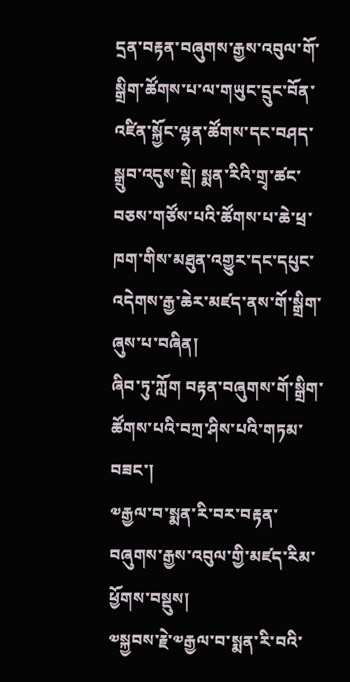དྲན་བརྟན་བཞུགས་རྒྱས་འབུལ་གོ་སྒྲིག་ཚོགས་པ་ལ་གཡུང་དྲུང་བོན་འཛིན་སྐྱོང་ལྷན་ཚོགས་དང་བཤད་སྒྲུབ་འདུས་སྡེ། སྨན་རིའི་གྲྭ་ཚང་བཅས་གཙོས་པའི་ཚོགས་པ་ཆེ་ཕྲ་ཁག་གིས་མཐུན་འགྱུར་དང་དཔུང་འདེགས་རྒྱ་ཆེར་མཛད་ནས་གོ་སྒྲིག་ཞུས་པ་བཞིན།
ཞིབ་ཏུ་ཀློག བརྟན་བཞུགས་གོ་སྒྲིག་ཚོགས་པའི་བཀྲ་ཤིས་པའི་གཏམ་བཟང་།
༧རྒྱལ་བ་སྨན་རི་བར་བརྟན་བཞུགས་རྒྱས་འབུལ་གྱི་མཛད་རིམ་ཕྱོགས་བསྡུས།
༧སྐྱབས་རྗེ་༧རྒྱལ་བ་སྨན་རི་བའི་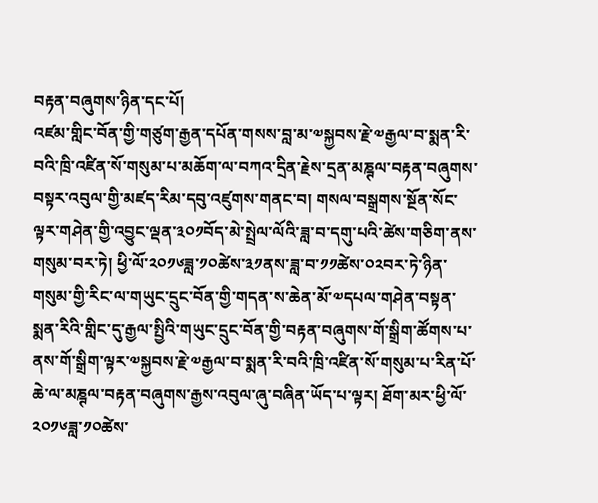བརྟན་བཞུགས་ཉིན་དང་པོ།
འཛམ་གླིང་བོན་གྱི་གཙུག་རྒྱན་དཔོན་གསས་བླ་མ་༧སྐྱབས་རྗེ་༧རྒྱལ་བ་སྨན་རི་བའི་ཁྲི་འཛིན་སོ་གསུམ་པ་མཆོག་ལ་བཀའ་དྲིན་རྗེས་དྲན་མཎྚལ་བརྟན་བཞུགས་བསྟར་འབུལ་གྱི་མཛད་རིམ་དབུ་འཛུགས་གནང་བ། གསལ་བསྒྲགས་སྔོན་སོང་ལྟར་གཤེན་གྱི་འབྱུང་ལྡན་༣༠༡བོད་མེ་སྤྲེལ་ལོའི་ཟླ་བ་དགུ་པའི་ཚེས་གཅིག་ནས་གསུམ་བར་ཏེ། ཕྱི་ལོ་༢༠༡༦ཟླ་༡༠ཚེས་༣༡ནས་ཟླ་བ་༡༡ཚེས་༠༢བར་ཏེ་ཉིན་གསུམ་གྱི་རིང་ལ་གཡུང་དྲུང་བོན་གྱི་གདན་ས་ཆེན་མོ་༧དཔལ་གཤེན་བསྟན་སྨན་རིའི་གླིང་དུ་རྒྱལ་སྤྱིའི་གཡུང་དྲུང་བོན་གྱི་བརྟན་བཞུགས་གོ་སྒྲིག་ཚོགས་པ་ནས་གོ་སྒྲིག་ལྟར་༧སྐྱབས་རྗེ་༧རྒྱལ་བ་སྨན་རི་བའི་ཁྲི་འཛིན་སོ་གསུམ་པ་རིན་པོ་ཆེ་ལ་མཎྚལ་བརྟན་བཞུགས་རྒྱས་འབུལ་ཞུ་བཞིན་ཡོད་པ་ལྟར། ཐོག་མར་ཕྱི་ལོ་༢༠༡༦ཟླ་༡༠ཚེས་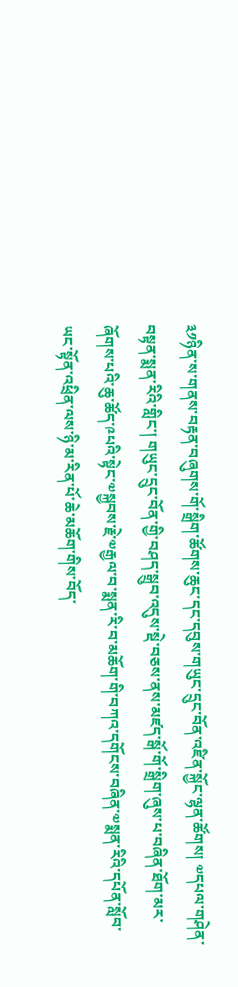༣༡ཉིན་ས་གནས་བརྟན་བཞུགས་གོ་སྒྲིག་ཚོགས་ཆུང་དང་དབུས་གཡུང་དྲུང་བོན་འཛིན་སྐྱོང་ལྷན་ཚོགས། ༧དཔལ་གཤེན་བསྟན་སྨན་རིའི་གླིང་། གཡུང་དྲུང་བོན་གྱི་བཤད་སྒྲུབ་འདུས་སྡེ་བཅས་ནས་མཛད་སྒོ་གོ་སྒྲིག་ཞུས་པ་བཞིན་ཐོག་མར་ཞོགས་པའི་ཆུ་ཚོད་༩པའི་སྟེང་༧སྐྱབས་རྗེ་༧རྒྱལ་བ་སྨན་རི་བ་མཆོག་གི་བཀའ་དགོངས་བཞིན་༧སྨན་རིའི་དཔོན་སློབ་ཡང་སྟོན་འཕྲིན་ལས་ཉི་མ་རིན་པོ་ཆེ་མཆོག་གིས་བོད་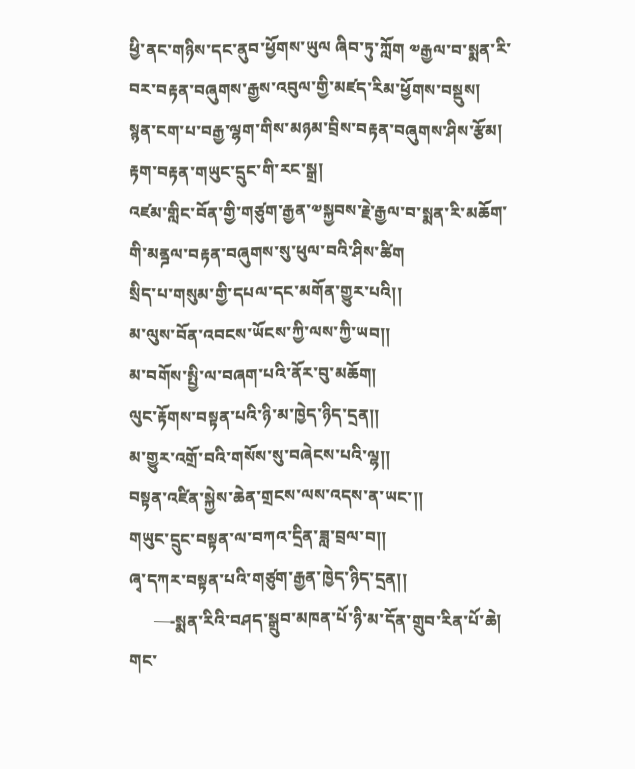ཕྱི་ནང་གཉིས་དང་ནུབ་ཕྱོགས་ཡུལ ཞིབ་ཏུ་ཀློག ༧རྒྱལ་བ་སྨན་རི་བར་བརྟན་བཞུགས་རྒྱས་འབུལ་གྱི་མཛད་རིམ་ཕྱོགས་བསྡུས།
སྙན་ངག་པ་བརྒྱ་ལྷག་གིས་མཉམ་བྲིས་བརྟན་བཞུགས་ཤིས་རྩོམ།
རྟག་བརྟན་གཡུང་དྲུང་གི་རང་སྒྲ།
འཛམ་གླིང་བོན་གྱི་གཙུག་རྒྱན་༧སྐྱབས་རྗེ་རྒྱལ་བ་སྨན་རི་མཆོག་གི་མནྜལ་བརྟན་བཞུགས་སུ་ཕུལ་བའི་ཤིས་ཚིག
སྲིད་པ་གསུམ་གྱི་དཔལ་དང་མགོན་གྱུར་པའི།།
མ་ལུས་བོན་འབངས་ཡོངས་ཀྱི་ལས་ཀྱི་ཡབ།།
མ་བགོས་སྤྱི་ལ་བཞག་པའི་ནོར་བུ་མཆོག།
ལུང་རྟོགས་བསྟན་པའི་ཉི་མ་ཁྱེད་ཉིད་དྲན།།
མ་གྱུར་འགྲོ་བའི་གསོས་སུ་བཞེངས་པའི་ལྷ།།
བསྟན་འཛིན་སྐྱེས་ཆེན་གྲངས་ལས་འདས་ན་ཡང་།།
གཡུང་དྲུང་བསྟན་ལ་བཀའ་དྲིན་ཟླ་བྲལ་བ།།
ཞྭ་དཀར་བསྟན་པའི་གཙུག་རྒྱན་ཁྱེད་ཉིད་དྲན།།
      —-སྨན་རིའི་བཤད་སྒྲུབ་མཁན་པོ་ཉི་མ་དོན་གྲུབ་རིན་པོ་ཆེ།
གང་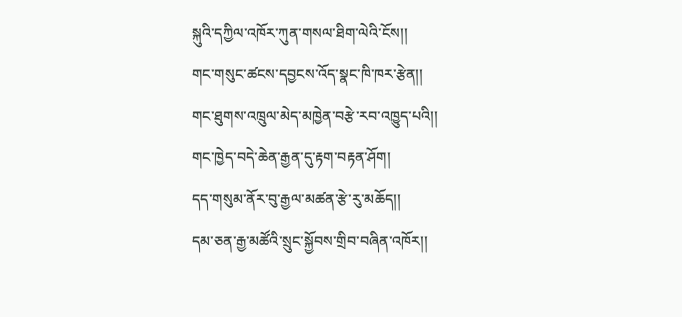སྐུའི་དཀྱིལ་འཁོར་ཀུན་གསལ་ཐིག་ལེའི་ངོས།།
གང་གསུང་ཚངས་དབྱངས་འོད་སྣང་ཁི་ཁར་རྩེན།།
གང་ཐུགས་འཁྲུལ་མེད་མཁྱེན་བརྩེ་རབ་འཁྱུད་པའི།།
གང་ཁྱེད་བདེ་ཆེན་རྒྱན་དུ་རྟག་བརྟན་ཤོག།
དད་གསུམ་ནོར་བུ་རྒྱལ་མཚན་རྩེ་རུ་མཆོད།།
དམ་ཅན་རྒྱ་མཚོའི་སྲུང་སྐྱོབས་གྲིབ་བཞིན་འཁོར།།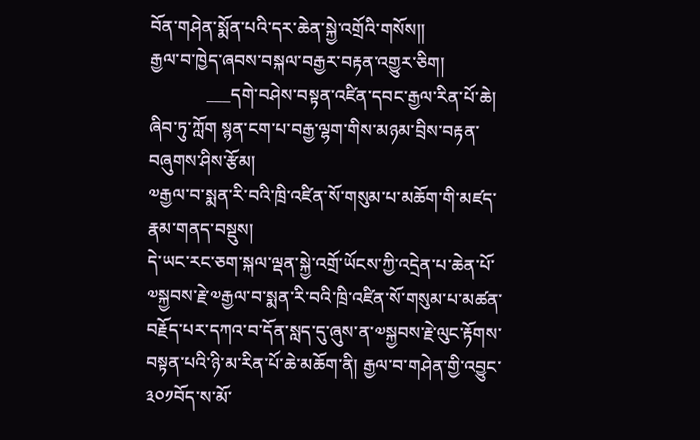བོན་གཤེན་སྨོན་པའི་དར་ཆེན་སྐྱེ་འགྲོའི་གསོས།།
རྒྱལ་བ་ཁྱེད་ཞབས་བསྐལ་བརྒྱར་བརྟན་འགྱུར་ཅིག།
             ___དགེ་བཤེས་བསྟན་འཛིན་དབང་རྒྱལ་རིན་པོ་ཆེ། ཞིབ་ཏུ་ཀློག སྙན་ངག་པ་བརྒྱ་ལྷག་གིས་མཉམ་བྲིས་བརྟན་བཞུགས་ཤིས་རྩོམ།
༧རྒྱལ་བ་སྨན་རི་བའི་ཁྲི་འཛིན་སོ་གསུམ་པ་མཆོག་གི་མཛད་རྣམ་གནད་བསྡུས།
དེ་ཡང་རང་ཅག་སྐལ་ལྡན་སྐྱེ་འགྲོ་ཡོངས་ཀྱི་འདྲེན་པ་ཆེན་པོ་༧སྐྱབས་རྗེ་༧རྒྱལ་བ་སྨན་རི་བའི་ཁྲི་འཛིན་སོ་གསུམ་པ་མཚན་བརྗོད་པར་དཀའ་བ་དོན་སླད་དུ་ཞུས་ན་༧སྐྱབས་རྗེ་ལུང་རྟོགས་བསྟན་པའི་ཉི་མ་རིན་པོ་ཆེ་མཆོག་ནི། རྒྱལ་བ་གཤེན་གྱི་འབྱུང་༣༠༡བོད་ས་མོ་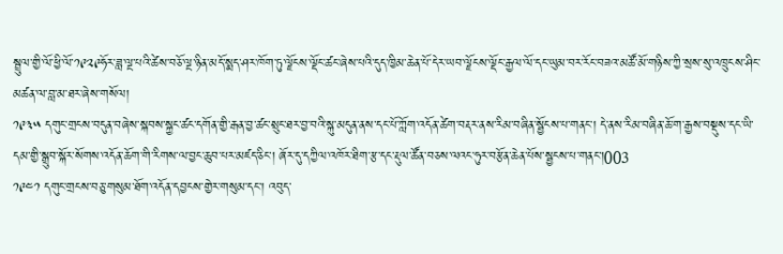སྦྲུལ་གྱི་ལོ་ཕྱི་ལོ་༡༩༢༩ཧོར་ཟླ་ལྔ་པའི་ཚེས་བཅོ་ལྔ་ཉིན་མདོ་སྨད་ཤར་ཁོག་ཏུ་ལྗོངས་ལྡོང་ཚང་ཞེས་པའི་དུད་ཁྱིམ་ཆེན་པོ་དེར་ཡབ་ལྗོངས་ལྡོང་རྒྱལ་ལོ་དང་ཡུམ་བར་རོང་བཟའ་མཚོ་མོ་གཉིས་ཀྱི་སྲས་སུ་འཁྲུངས་ཤིང་མཚན་ལ་བླ་མ་ཐར་ཞེས་གསོལ།
༡༩༣༥ དགུང་གྲངས་བདུན་བཞེས་སྐབས་སྐྱང་ཚང་དགོན་གྱི་རྒན་བྱ་ཚང་སྲུང་ཐར་བྱ་བའི་སྐུ་མདུན་ནས་དང་པོ་ཀློག་འདོན་ཚེག་བརྡར་ནས་རིམ་བཞིན་སྦྱོངས་པ་གནང་། དེ་ནས་རིམ་བཞིན་ཆོ་ག་རྒྱས་བསྡུས་དང་ཡི་དམ་གྱི་སྒྲུབ་སྐོར་སོགས་འདོན་ཆོག་གི་རིགས་ལ་བྱང་ཆུབ་པར་མཛད་ཅིང་། ཞོར་དུ་དཀྱིལ་འཁོར་ཐིག་རྩ་དང་རྡུལ་ཚོན་བཅས་ལའང་ཧུར་བརྩོན་ཆེན་པོས་སྦྱངས་པ་གནང་།003
༡༩༤༡ དགུང་གྲངས་བཅུ་གསུམ་ཐོག་འདོན་དབྱངས་གྱེར་གསུམ་དང་། འབུད་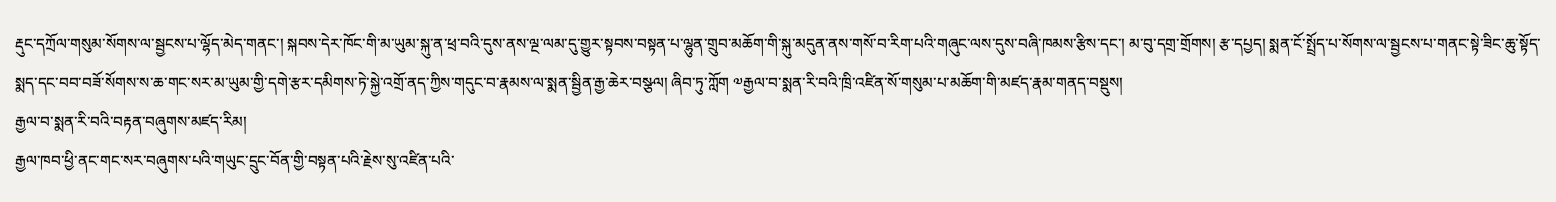རྡུང་དཀྲོལ་གསུམ་སོགས་ལ་སྦྱངས་པ་ལྷོད་མེད་གནང་། སྐབས་དེར་ཁོང་གི་མ་ཡུམ་སྐུ་ན་ཕྲ་བའི་དུས་ནས་ལྔ་ལམ་དུ་གྱུར་སྟབས་བསྟན་པ་ལྷུན་གྲུབ་མཆོག་གི་སྐུ་མདུན་ནས་གསོ་བ་རིག་པའི་གཞུང་ལས་དུས་བཞི་ཁམས་རྩིས་དང་། མ་བུ་དགྲ་གྲོགས། རྩ་དཔྱད། སྨན་ངོ་སྤྲོད་པ་སོགས་ལ་སྦྱངས་པ་གནང་སྟེ་ཟིང་ཆུ་སྟོད་སྨད་དང་བབ་བཟོ་སོགས་ས་ཆ་གང་སར་མ་ཡུམ་གྱི་དགེ་རྩར་དམིགས་ཏེ་སྐྱེ་འགྲོ་ནད་ཀྱིས་གདུང་བ་རྣམས་ལ་སྨན་སྦྱིན་རྒྱ་ཆེར་བསྩལ། ཞིབ་ཏུ་ཀློག ༧རྒྱལ་བ་སྨན་རི་བའི་ཁྲི་འཛིན་སོ་གསུམ་པ་མཆོག་གི་མཛད་རྣམ་གནད་བསྡུས།
རྒྱལ་བ་སྨན་རི་བའི་བརྟན་བཞུགས་མཛད་རིམ།
རྒྱལ་ཁབ་ཕྱི་ནང་གང་སར་བཞུགས་པའི་གཡུང་དྲུང་བོན་གྱི་བསྟན་པའི་རྗེས་སུ་འཛིན་པའི་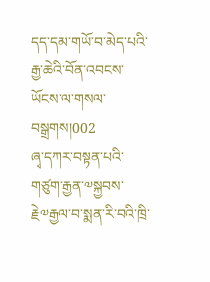དད་དམ་གཡོ་བ་མེད་པའི་རྒྱ་ཆེའི་བོན་འབངས་ཡོངས་ལ་གསལ་བསྒྲགས།002
ཞྭ་དཀར་བསྟན་པའི་གཙུག་རྒྱན་༧སྐྱབས་རྗེ༧རྒྱལ་བ་སྨན་རི་བའི་ཁྲི་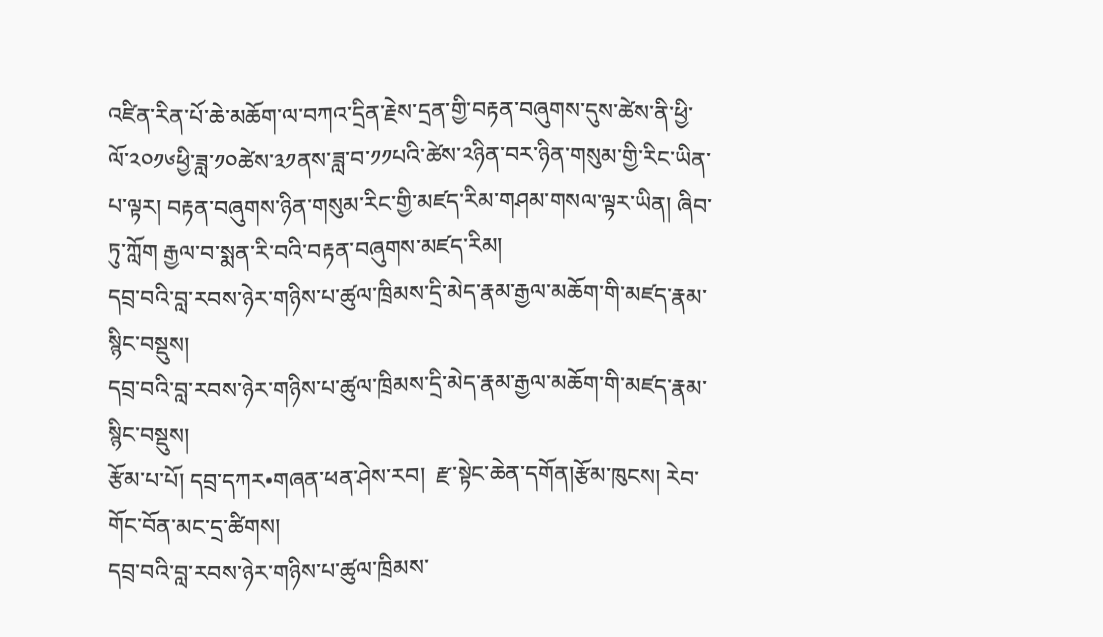འཛིན་རིན་པོ་ཆེ་མཆོག་ལ་བཀའ་དྲིན་རྗེས་དྲན་གྱི་བརྟན་བཞུགས་དུས་ཚེས་ནི་ཕྱི་ལོ་༢༠༡༦ཕྱི་ཟླ་༡༠ཚེས་༣༡ནས་ཟླ་བ་༡༡པའི་ཚེས་༢ཉིན་བར་ཉིན་གསུམ་གྱི་རིང་ཡིན་པ་ལྟར། བརྟན་བཞུགས་ཉིན་གསུམ་རིང་གྱི་མཛད་རིམ་གཤམ་གསལ་ལྟར་ཡིན། ཞིབ་ཏུ་ཀློག རྒྱལ་བ་སྨན་རི་བའི་བརྟན་བཞུགས་མཛད་རིམ།
དབྲ་བའི་བླ་རབས་ཉེར་གཉིས་པ་ཚུལ་ཁྲིམས་དྲི་མེད་རྣམ་རྒྱལ་མཆོག་གི་མཛད་རྣམ་སྙིང་བསྡུས།
དབྲ་བའི་བླ་རབས་ཉེར་གཉིས་པ་ཚུལ་ཁྲིམས་དྲི་མེད་རྣམ་རྒྱལ་མཆོག་གི་མཛད་རྣམ་སྙིང་བསྡུས།
རྩོམ་པ་པོ། དབྲ་དཀར•གཞན་ཕན་ཤེས་རབ།  རྫ་སྟེང་ཆེན་དགོན།རྩོམ་ཁུངས། རེབ་གོང་བོན་མང་དྲ་ཚིགས།
དབྲ་བའི་བླ་རབས་ཉེར་གཉིས་པ་ཚུལ་ཁྲིམས་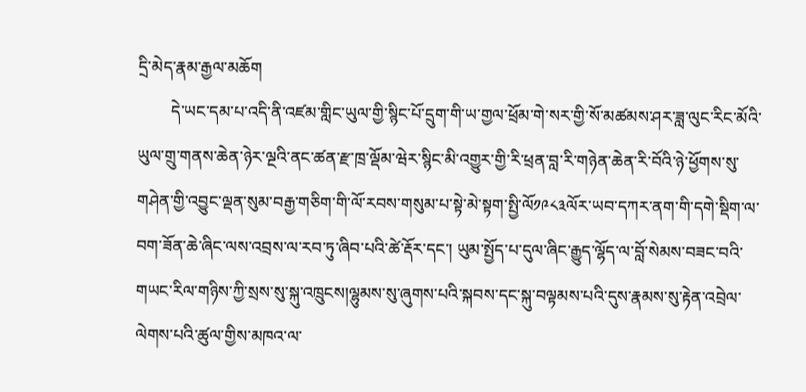དྲི་མེད་རྣམ་རྒྱལ་མཆོག
        དེ་ཡང་དམ་པ་འདི་ནི་འཛམ་གླིང་ཡུལ་གྱི་སྙིང་པོ་དྲུག་གི་ཡ་གྱལ་ཕྲོམ་གེ་སར་གྱི་སོ་མཚམས་ཤར་ཟླ་ལུང་རིང་མོའི་ཡུལ་གྲུ་གནས་ཆེན་ཉེར་ལྔའི་ནང་ཚན་རྫ་ཁྲ་ལྡོམ་ཝེར་སྙིང་མི་འགྱུར་གྱི་རི་ཕྲན་བླ་རི་གཉེན་ཆེན་རི་བོའི་ཉེ་ཕྱོགས་སུ་གཤེན་གྱི་འབྱུང་ལྡན་སུམ་བརྒྱ་གཅིག་གི་ལོ་རབས་གསུམ་པ་སྟེ་མེ་སྟག་སྤྱི་ལོ༡༩༨༣ལོར་ཡབ་དཀར་ནག་གི་དགེ་སྡིག་ལ་བག་ཟོན་ཆེ་ཞིང་ལས་འབྲས་ལ་རབ་ཏུ་ཞིབ་པའི་ཚེ་རྡོར་དང་། ཡུམ་སྤྱོད་པ་དུལ་ཞིང་རྒྱུད་ལྷོད་ལ་བློ་སེམས་བཟང་བའི་གཡང་རིལ་གཉིས་ཀྱི་སྲས་སུ་སྐུ་འཁྲུངས།ལྷུམས་སུ་ཞུགས་པའི་སྐབས་དང་སྐུ་བལྟམས་པའི་དུས་རྣམས་སུ་རྟེན་འབྲེལ་ལེགས་པའི་ཚུལ་གྱིས་མཁའ་ལ་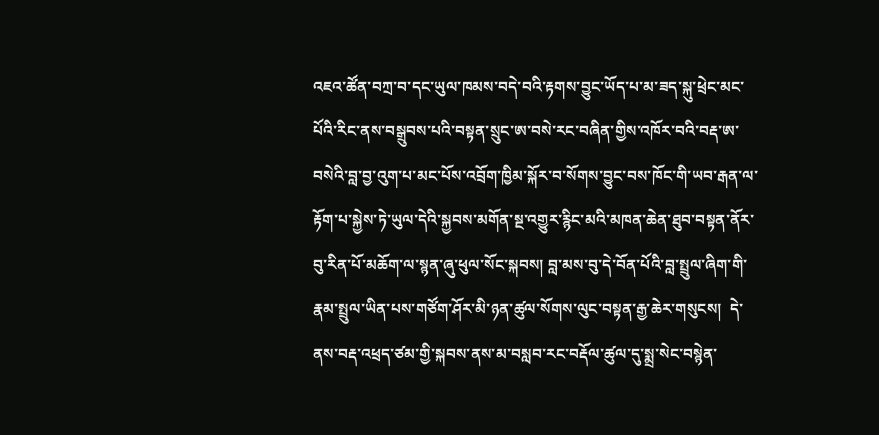འཇའ་ཚོན་བཀྲ་བ་དང་ཡུལ་ཁམས་བདེ་བའི་རྟགས་བྱུང་ཡོད་པ་མ་ཟད་སྐུ་ཕྲེང་མང་པོའི་རིང་ནས་བསྒྲུབས་པའི་བསྟན་སྲུང་ཨ་བསེ་རང་བཞིན་གྱིས་འཁོར་བའི་བརྡ་ཨ་བསེའི་བླ་བྱ་འུག་པ་མང་པོས་འབྲོག་ཁྱིམ་སྐོར་བ་སོགས་བྱུང་བས་ཁོང་གི་ཡབ་རྒན་ལ་རྟོག་པ་སྐྱེས་ཏེ་ཡུལ་དེའི་སྐྱབས་མགོན་སྔ་འགྱུར་རྙིང་མའི་མཁན་ཆེན་ཐུབ་བསྟན་ནོར་བུ་རིན་པོ་མཆོག་ལ་སྙན་ཞུ་ཕུལ་སོང་སྐབས། བླ་མས་བུ་དེ་བོན་པོའི་བླ་སྤྲུལ་ཞིག་གི་རྣམ་སྤྲུལ་ཡིན་པས་གཙོག་ཤོར་མི་ཉན་ཚུལ་སོགས་ལུང་བསྟན་རྒྱ་ཆེར་གསུངས།  དེ་ནས་བརྡ་འཕྲད་ཙམ་གྱི་སྐབས་ནས་མ་བསླབ་རང་བརྡོལ་ཚུལ་དུ་སྨྲ་སེང་བསྙེན་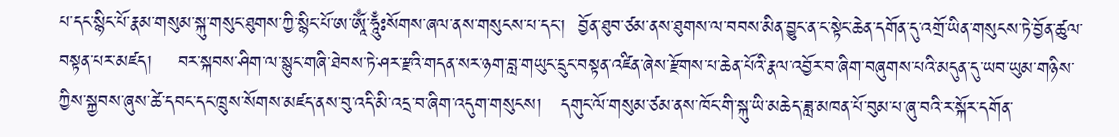པ་དང་སྙིང་པོ་རྣམ་གསུམ་སྐུ་གསུང་ཐུགས་ཀྱི་སྙིང་པོ་ཨ་ཨཱོྃ་ཧཱུྃཿསོགས་ཞལ་ནས་གསུངས་པ་དང་།  བྱོན་ཐུབ་ཙམ་ནས་ཐུགས་ལ་བབས་མིན་བྱུང་ན་ང་སྟེང་ཆེན་དགོན་དུ་འགྲོ་ཡིན་གསུངས་ཏེ་བྱོན་ཚུལ་བསྟན་པར་མཛད།    བར་སྐབས་ཤིག་ལ་སྙུང་གཞི་ཐེབས་ཏེ་ཤར་རྫའི་གདན་སར་ཉག་བླ་གཡུང་དྲུང་བསྟན་འཛིན་ཞེས་རྫོགས་པ་ཆེན་པོའི་རྣལ་འབྱོར་བ་ཞིག་བཞུགས་པའི་མདུན་དུ་ཡབ་ཡུམ་གཉིས་ཀྱིས་སྐྱབས་ཞུས་ཚེ་དབང་དང་ཁྲུས་སོགས་མཛད་ནས་བུ་འདི་མི་འདྲ་བ་ཞིག་འདུག་གསུངས།   དགུང་ལོ་གསུམ་ཙམ་ནས་ཁོང་གི་སྐུ་ཡི་མཆེད་ཟླ་མཁན་པོ་བུམ་པ་ཞུ་བའི་ར་སྐོར་དགོན་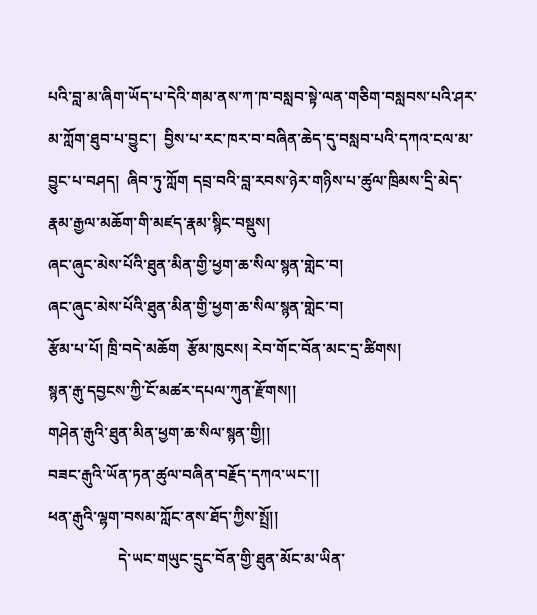པའི་བླ་མ་ཞིག་ཡོད་པ་དེའི་གམ་ནས་ཀ་ཁ་བསླབ་སྟེ་ལན་གཅིག་བསླབས་པའི་ཤར་མ་ཀློག་ཐུབ་པ་བྱུང་།  བྱིས་པ་རང་ཁར་བ་བཞིན་ཆེད་དུ་བསླབ་པའི་དཀའ་ངལ་མ་བྱུང་པ་བཤད།  ཞིབ་ཏུ་ཀློག དབྲ་བའི་བླ་རབས་ཉེར་གཉིས་པ་ཚུལ་ཁྲིམས་དྲི་མེད་རྣམ་རྒྱལ་མཆོག་གི་མཛད་རྣམ་སྙིང་བསྡུས།
ཞང་ཞུང་མེས་པོའི་ཐུན་མིན་གྱི་ཕྱག་ཆ་སིལ་སྙན་གླེང་བ།
ཞང་ཞུང་མེས་པོའི་ཐུན་མིན་གྱི་ཕྱག་ཆ་སིལ་སྙན་གླེང་བ།
རྩོམ་པ་པོ། ཁྲི་བདེ་མཆོག  རྩོམ་ཁུངས། རེབ་གོང་བོན་མང་དྲ་ཚིགས།
སྙན་རྒུ་དབྱངས་ཀྱི་ངོ་མཚར་དཔལ་ཀུན་རྫོགས།།
གཤེན་རྒུའི་ཐུན་མིན་ཕྱག་ཆ་སིལ་སྙན་གྱི།།
བཟང་རྒུའི་ཡོན་ཏན་ཚུལ་བཞིན་བརྗོད་དཀའ་ཡང་།།
ཕན་རྒུའི་ལྷག་བསམ་ཀློང་ནས་ཐོད་ཀྱིས་སྤྲོ།།
                  དེ་ཡང་གཡུང་དྲུང་བོན་གྱི་ཐུན་མོང་མ་ཡིན་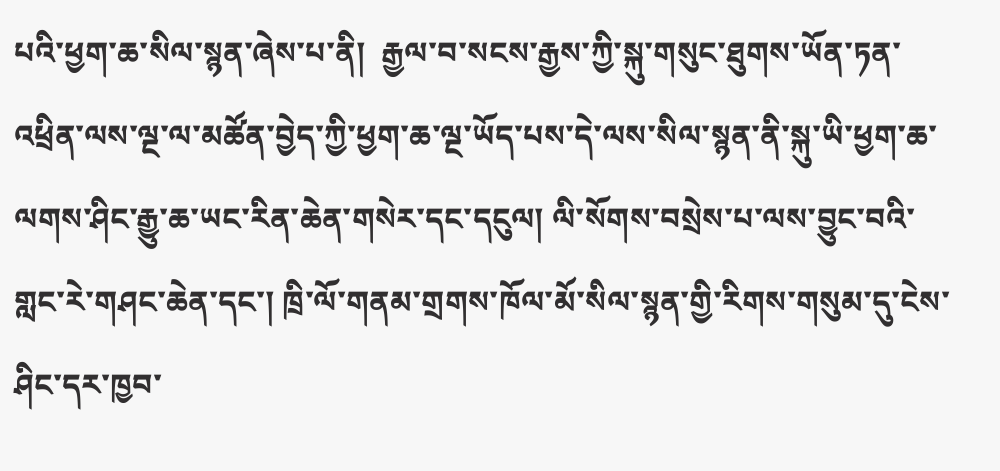པའི་ཕྱག་ཆ་སིལ་སྙན་ཞེས་པ་ནི།  རྒྱལ་བ་སངས་རྒྱས་ཀྱི་སྐུ་གསུང་ཐུགས་ཡོན་ཏན་འཕྲིན་ལས་ལྔ་ལ་མཚོན་བྱེད་ཀྱི་ཕྱག་ཆ་ལྔ་ཡོད་པས་དེ་ལས་སིལ་སྙན་ནི་སྐུ་ཡི་ཕྱག་ཆ་ལགས་ཤིང་རྒྱུ་ཆ་ཡང་རིན་ཆེན་གསེར་དང་དངུལ། ལི་སོགས་བསྲེས་པ་ལས་བྱུང་བའི་གླང་རེ་གཤང་ཆེན་དང་། ཁྲི་ལོ་གནམ་གྲགས་ཁོལ་མོ་སིལ་སྙན་གྱི་རིགས་གསུམ་དུ་ངེས་ཤིང་དར་ཁྱབ་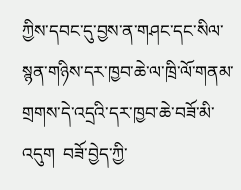ཀྱིས་དབང་དུ་བྱས་ན་གཤང་དང་སིལ་སྙན་གཉིས་དར་ཁྱབ་ཆེ་ལ་ཁྲི་ལོ་གནམ་གྲགས་དེ་འདྲའི་དར་ཁྱབ་ཆེ་བཟོ་མི་འདུག  བཟོ་བྱེད་ཀྱི་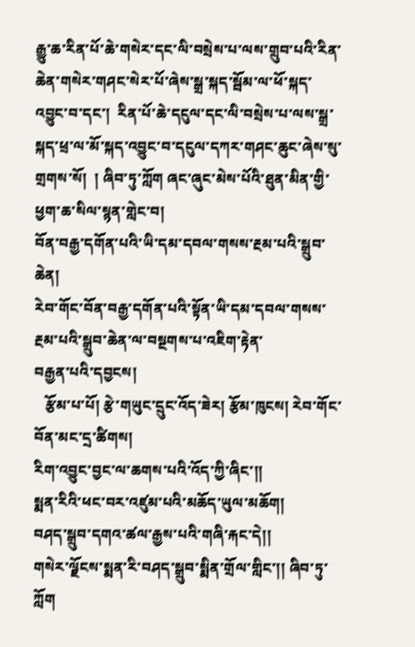རྒྱུ་ཆ་རིན་པོ་ཆེ་གསེར་དང་ལི་བསྲེས་པ་ལས་གྲུབ་པའི་རིན་ཆེན་གསེར་གཤང་སེར་པོ་ཞེས་སྒྲ་སྐད་སྦོམ་ལ་ཕོ་སྐད་འབྱུང་བ་དང་།  རིན་པོ་ཆེ་དངུལ་དང་ལི་བསྲེས་པ་ལས་སྒྲ་སྐད་ཕྲ་ལ་མོ་སྐད་འབྱུང་བ་དངུལ་དཀར་གཤང་ཆུང་ཞེས་སུ་གྲགས་སོ།  ། ཞིབ་ཏུ་ཀློག ཞང་ཞུང་མེས་པོའི་ཐུན་མིན་གྱི་ཕྱག་ཆ་སིལ་སྙན་གླེང་བ།
བོན་བརྒྱ་དགོན་པའི་ཡི་དམ་དབལ་གསས་རྔམ་པའི་སྒྲུབ་ཆེན།
རེབ་གོང་བོན་བརྒྱ་དགོན་པའི་སྟོན་ཡི་དམ་དབལ་གསས་རྔམ་པའི་སྒྲུབ་ཆེན་ལ་བསྔགས་པ་འཇིག་རྟེན་
བརྒྱན་པའི་དབྱངས།
   རྩོམ་པ་པོ། རྩེ་གཡུང་དྲུང་འོད་ཟེར། རྩོམ་ཁུངས། རེབ་གོང་བོན་མང་དྲ་ཚིགས།
རིག་འབྱུང་བྱང་ལ་ཆགས་པའི་འོད་ཀྱི་ཞིང་།།
སྨན་རིའི་ཕང་བར་འཛུམ་པའི་མཆོད་ཡུལ་མཆོག།
བཤད་སྒྲུབ་དགའ་ཚལ་རྒྱས་པའི་གཞི་རྐང་དེ།།
གསེར་ལྗོངས་སྨན་རི་བཤད་སྒྲུབ་སྨིན་གྲོལ་གླིང་།། ཞིབ་ཏུ་ཀློག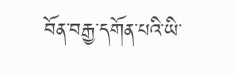བོན་བརྒྱ་དགོན་པའི་ཡི་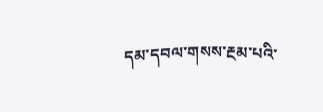དམ་དབལ་གསས་རྔམ་པའི་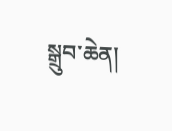སྒྲུབ་ཆེན།